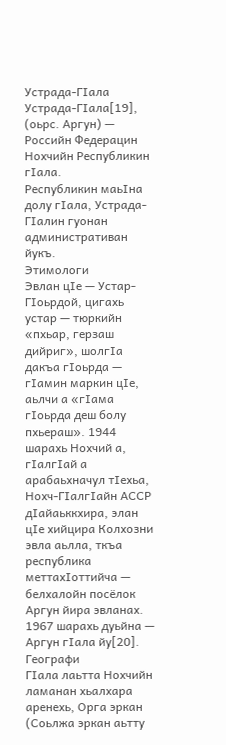Устрада-ГӀала
Устрада-ГӀала[19], (оьрс. Аргун) — Российн Федерацин Нохчийн Республикин гӀала.
Республикин маьӀна долу гӀала, Устрада-ГӀалин гуонан административан йукъ.
Этимологи
Эвлан цӀе — Устар-ГӀоьрдой, цигахь устар — тюркийн «пхьар, герзаш дийриг», шолгӀа дакъа гIоьрда — гӀамин маркин цӀе, аьлчи а «гӀама гIоьрда деш болу пхьераш». 1944 шарахь Нохчий а, гӀалгӀай а арабаьхначул тӀехьа, Нохч-ГӀалгӀайн АССР дӀайаьккхира, элан цӀе хийцира Колхозни эвла аьлла, ткъа республика меттахӀоттийча — белхалойн посёлок Аргун йира эвланах. 1967 шарахь дуьйна — Аргун гӀала йу[20].
Географи
ГӀала лаьтта Нохчийн ламанан хьалхара аренехь, Орга эркан (Соьлжа эркан аьтту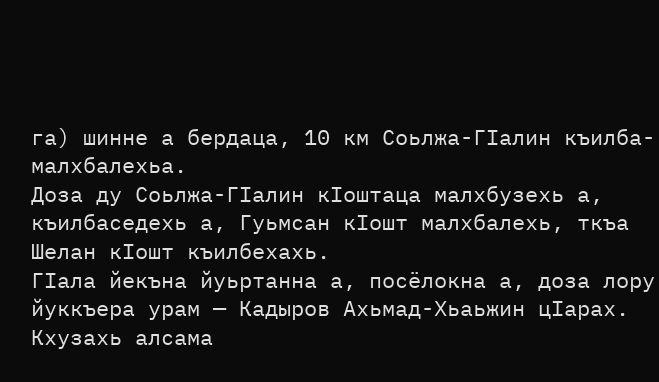га) шинне а бердаца, 10 км Соьлжа-ГӀалин къилба-малхбалехьа.
Доза ду Соьлжа-ГӀалин кӀоштаца малхбузехь а, къилбаседехь а, Гуьмсан кӀошт малхбалехь, ткъа Шелан кӀошт къилбехахь.
ГӀала йекъна йуьртанна а, посёлокна а, доза лору йуккъера урам — Кадыров Ахьмад-Хьаьжин цӀарах.
Кхузахь алсама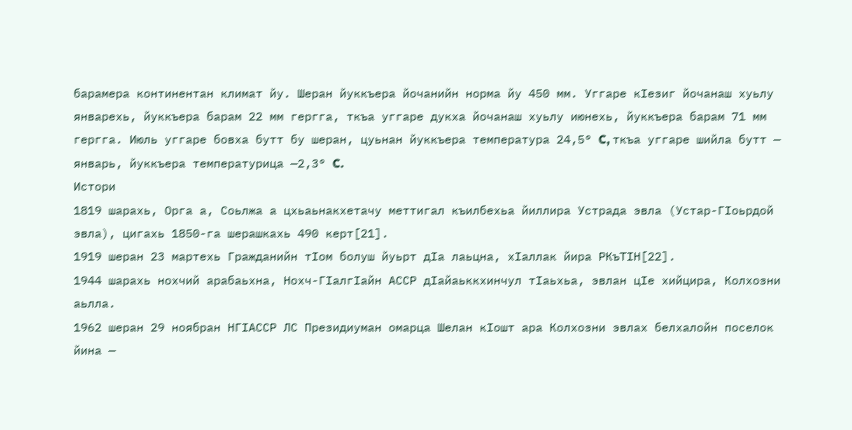барамера континентан климат йу. Шеран йуккъера йочанийн норма йу 450 мм. Уггаре кӀезиг йочанаш хуьлу январехь, йуккъера барам 22 мм гергга, ткъа уггаре дукха йочанаш хуьлу июнехь, йуккъера барам 71 мм гергга. Июль уггаре бовха бутт бу шеран, цуьнан йуккъера температура 24,5° C, ткъа уггаре шийла бутт — январь, йуккъера температурица —2,3° C.
Истори
1819 шарахь, Орга а, Соьлжа а цхьаьнакхетачу меттигал къилбехьа йиллира Устрада эвла (Устар-ГӀоьрдой эвла), цигахь 1850-га шерашкахь 490 керт[21].
1919 шеран 23 мартехь Гражданийн тӀом болуш йуьрт дӀа лаьцна, хӀаллак йира РКъТӀН[22].
1944 шарахь нохчий арабаьхна, Нохч-ГӀалгӀайн АССР дӀайаьккхинчул тӀаьхьа, эвлан цӀе хийцира, Колхозни аьлла.
1962 шеран 29 ноябран НГӀАССР ЛС Президиуман омарца Шелан кӀошт ара Колхозни эвлах белхалойн поселок йина —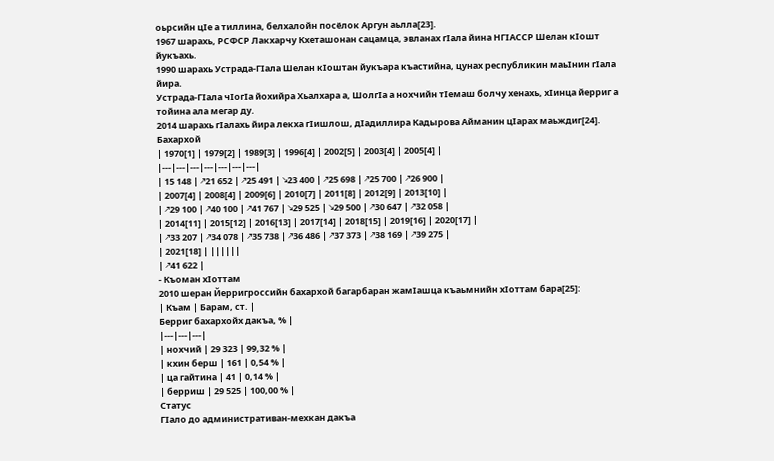оьрсийн цӀе а тиллина, белхалойн посёлок Аргун аьлла[23].
1967 шарахь, РСФСР Лакхарчу Кхеташонан сацамца, эвланах гӀала йина НГӀАССР Шелан кӀошт йукъахь.
1990 шарахь Устрада-ГӀала Шелан кӀоштан йукъара къастийна, цунах республикин маьӀнин гӀала йира.
Устрада-ГӀала чӀогӀа йохийра Хьалхара а, ШолгӀа а нохчийн тӀемаш болчу хенахь, хӀинца йерриг а тойина ала мегар ду.
2014 шарахь гӀалахь йира лекха гӀишлош, дӀадиллира Кадырова Айманин цӀарах маьждиг[24].
Бахархой
| 1970[1] | 1979[2] | 1989[3] | 1996[4] | 2002[5] | 2003[4] | 2005[4] |
|---|---|---|---|---|---|---|
| 15 148 | ↗21 652 | ↗25 491 | ↘23 400 | ↗25 698 | ↗25 700 | ↗26 900 |
| 2007[4] | 2008[4] | 2009[6] | 2010[7] | 2011[8] | 2012[9] | 2013[10] |
| ↗29 100 | ↗40 100 | ↗41 767 | ↘29 525 | ↘29 500 | ↗30 647 | ↗32 058 |
| 2014[11] | 2015[12] | 2016[13] | 2017[14] | 2018[15] | 2019[16] | 2020[17] |
| ↗33 207 | ↗34 078 | ↗35 738 | ↗36 486 | ↗37 373 | ↗38 169 | ↗39 275 |
| 2021[18] | ||||||
| ↗41 622 |
- Къоман хӀоттам
2010 шеран Йерригроссийн бахархой багарбаран жамӀашца къаьмнийн хӀоттам бара[25]:
| Къам | Барам, ст. |
Берриг бахархойх дакъа, % |
|---|---|---|
| нохчий | 29 323 | 99,32 % |
| кхин берш | 161 | 0,54 % |
| ца гайтина | 41 | 0,14 % |
| берриш | 29 525 | 100,00 % |
Статус
ГӀало до административан-мехкан дакъа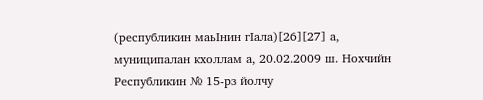(республикин маьӀнин гӀала)[26][27] а, муниципалан кхоллам а, 20.02.2009 ш. Нохчийн Республикин № 15-рз йолчу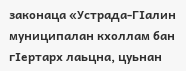законаца «Устрада-ГӀалин муниципалан кхоллам бан гӀертарх лаьцна, цуьнан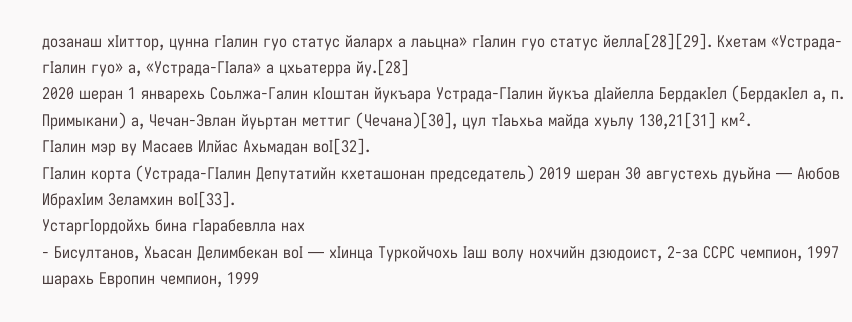дозанаш хӀиттор, цунна гӀалин гуо статус йаларх а лаьцна» гӀалин гуо статус йелла[28][29]. Кхетам «Устрада-гӀалин гуо» а, «Устрада-ГӀала» а цхьатерра йу.[28]
2020 шеран 1 январехь Соьлжа-Галин кӀоштан йукъара Устрада-ГӀалин йукъа дӀайелла БердакӀел (БердакӀел а, п. Примыкани) а, Чечан-Эвлан йуьртан меттиг (Чечана)[30], цул тӀаьхьа майда хуьлу 130,21[31] км².
ГӀалин мэр ву Масаев Илйас Ахьмадан воӀ[32].
ГӀалин корта (Устрада-ГӀалин Депутатийн кхеташонан председатель) 2019 шеран 30 августехь дуьйна — Аюбов ИбрахӀим Зеламхин воӀ[33].
УстаргӀордойхь бина гӀарабевлла нах
- Бисултанов, Хьасан Делимбекан воӀ — хӀинца Туркойчохь Ӏаш волу нохчийн дзюдоист, 2-за ССРС чемпион, 1997 шарахь Европин чемпион, 1999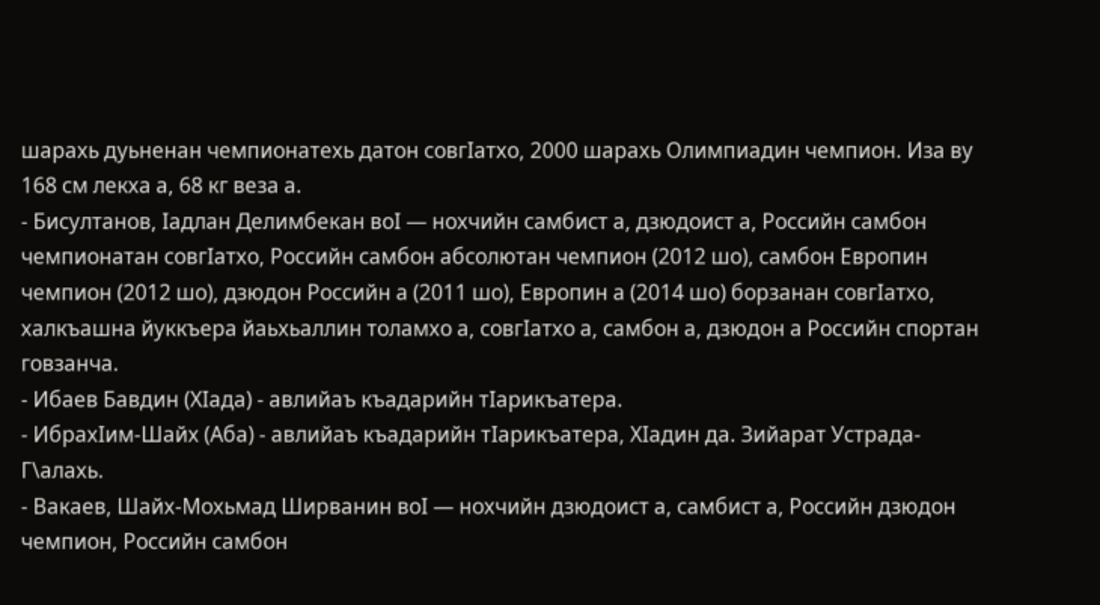шарахь дуьненан чемпионатехь датон совгӀатхо, 2000 шарахь Олимпиадин чемпион. Иза ву 168 см лекха а, 68 кг веза а.
- Бисултанов, Ӏадлан Делимбекан воӀ — нохчийн самбист а, дзюдоист а, Российн самбон чемпионатан совгӀатхо, Российн самбон абсолютан чемпион (2012 шо), самбон Европин чемпион (2012 шо), дзюдон Российн а (2011 шо), Европин а (2014 шо) борзанан совгӀатхо, халкъашна йуккъера йаьхьаллин толамхо а, совгӀатхо а, самбон а, дзюдон а Российн спортан говзанча.
- Ибаев Бавдин (ХӀада) - авлийаъ къадарийн тӀарикъатера.
- ИбрахӀим-Шайх (Аба) - авлийаъ къадарийн тӀарикъатера, ХӀадин да. Зийарат Устрада-Г\алахь.
- Вакаев, Шайх-Мохьмад Ширванин воӀ — нохчийн дзюдоист а, самбист а, Российн дзюдон чемпион, Российн самбон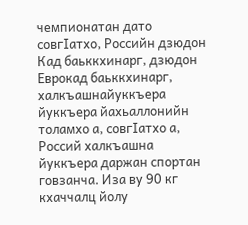чемпионатан дато совгӀатхо, Российн дзюдон Кад баьккхинарг, дзюдон Еврокад баьккхинарг, халкъашнайуккъера йуккъера йахьаллонийн толамхо а, совгӀатхо а, Россий халкъашна йуккъера даржан спортан говзанча. Иза ву 90 кг кхаччалц йолу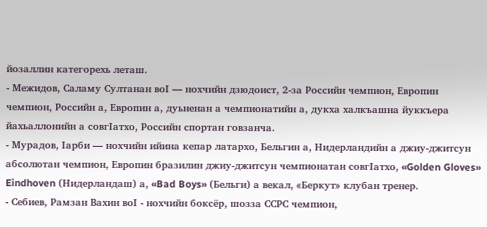йозаллин категорехь леташ.
- Межидов, Саламу Султанан воӀ — нохчийн дзюдоист, 2-за Российн чемпион, Европин чемпион, Российн а, Европин а, дуьненан а чемпионатийн а, дукха халкъашна йуккъера йахьаллонийн а совгӀатхо, Российн спортан говзанча.
- Мурадов, Ӏарби — нохчийн ийина кепар латархо, Бельгин а, Нидерландийн а джиу-джитсун абсолютан чемпион, Европин бразилин джиу-джитсун чемпионатан совгӀатхо, «Golden Gloves» Eindhoven (Нидерландаш) а, «Bad Boys» (Бельги) а векал, «Беркут» клубан тренер.
- Себиев, Рамзан Вахин воӀ - нохчийн боксёр, шозза ССРС чемпион,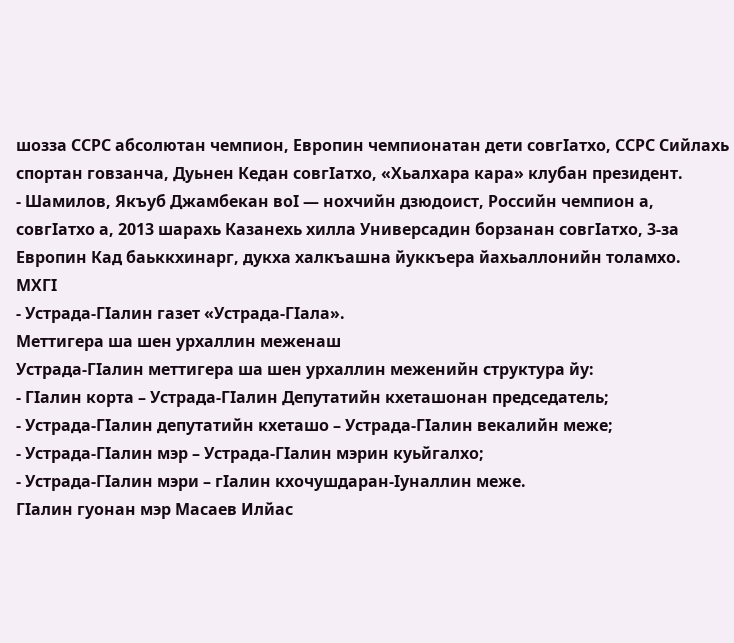шозза ССРС абсолютан чемпион, Европин чемпионатан дети совгӀатхо, ССРС Сийлахь спортан говзанча, Дуьнен Кедан совгӀатхо, «Хьалхара кара» клубан президент.
- Шамилов, Якъуб Джамбекан воӀ — нохчийн дзюдоист, Российн чемпион а, совгӀатхо а, 2013 шарахь Казанехь хилла Универсадин борзанан совгӀатхо, 3-за Европин Кад баьккхинарг, дукха халкъашна йуккъера йахьаллонийн толамхо.
МХГӀ
- Устрада-ГӀалин газет «Устрада-ГӀала».
Меттигера ша шен урхаллин меженаш
Устрада-ГӀалин меттигера ша шен урхаллин меженийн структура йу:
- ГӀалин корта – Устрада-ГӀалин Депутатийн кхеташонан председатель;
- Устрада-ГӀалин депутатийн кхеташо – Устрада-ГӀалин векалийн меже;
- Устрада-ГӀалин мэр – Устрада-ГӀалин мэрин куьйгалхо;
- Устрада-ГӀалин мэри – гӀалин кхочушдаран-Ӏуналлин меже.
ГӀалин гуонан мэр Масаев Илйас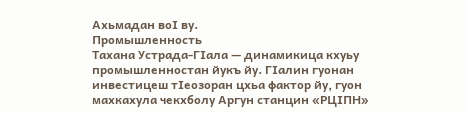Ахьмадан воӀ ву.
Промышленность
Тахана Устрада-ГӀала — динамикица кхуьу промышленностан йукъ йу. ГӀалин гуонан инвестицеш тӀеозоран цхьа фактор йу, гуон махкахула чекхболу Аргун станцин «РЦӀПН»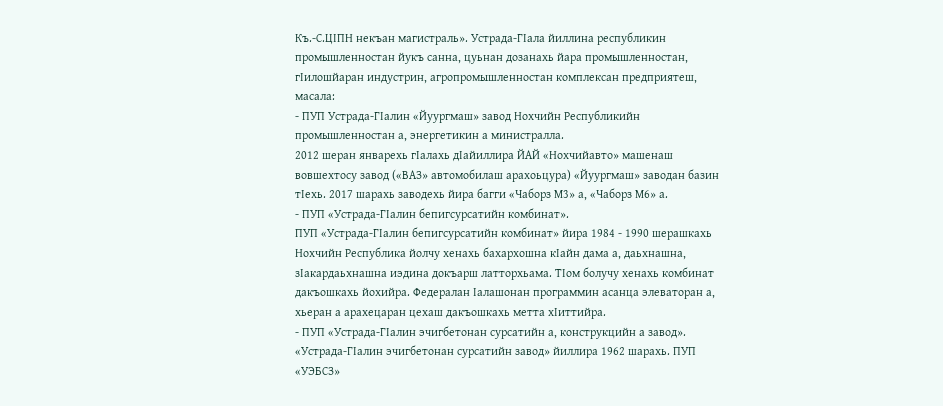Къ.-С.ЦӀПН некъан магистраль». Устрада-ГӀала йиллина республикин промышленностан йукъ санна, цуьнан дозанахь йара промышленностан, гӀилошйаран индустрин, агропромышленностан комплексан предприятеш, масала:
- ПУП Устрада-ГӀалин «Йуургмаш» завод Нохчийн Республикийн промышленностан а, энергетикин а министралла.
2012 шеран январехь гӀалахь дӀайиллира ЙАЙ «Нохчийавто» машенаш вовшехтосу завод («ВАЗ» автомобилаш арахоьцура) «Йуургмаш» заводан базин тӀехь. 2017 шарахь заводехь йира багги «Чаборз М3» а, «Чаборз М6» а.
- ПУП «Устрада-ГӀалин бепигсурсатийн комбинат».
ПУП «Устрада-ГӀалин бепигсурсатийн комбинат» йира 1984 - 1990 шерашкахь Нохчийн Республика йолчу хенахь бахархошна кӀайн дама а, даьхнашна, зӀакардаьхнашна иэдина докъарш латторхьама. ТӀом болучу хенахь комбинат дакъошкахь йохийра. Федералан Ӏалашонан программин асанца элеваторан а, хьеран а арахецаран цехаш дакъошкахь метта хӀиттийра.
- ПУП «Устрада-ГӀалин эчигбетонан сурсатийн а, конструкцийн а завод».
«Устрада-ГӀалин эчигбетонан сурсатийн завод» йиллира 1962 шарахь. ПУП «УЭБСЗ»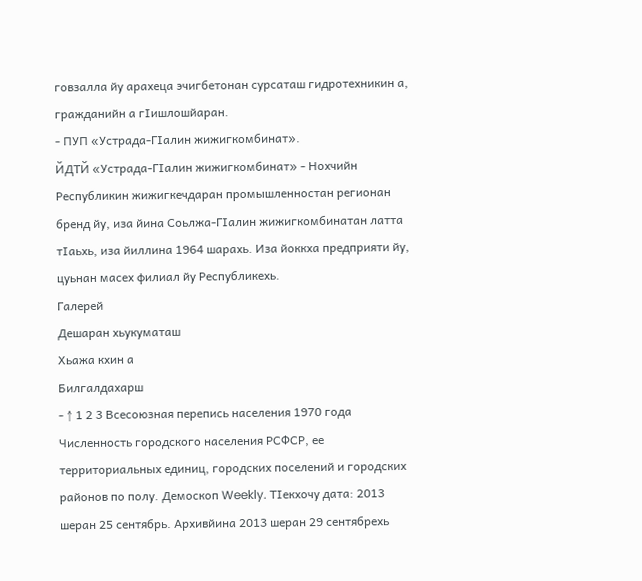говзалла йу арахеца эчигбетонан сурсаташ гидротехникин а, гражданийн а гӀишлошйаран.
- ПУП «Устрада-ГӀалин жижигкомбинат».
ЙДТЙ «Устрада-ГӀалин жижигкомбинат» - Нохчийн Республикин жижигкечдаран промышленностан регионан бренд йу, иза йина Соьлжа-ГӀалин жижигкомбинатан латта тӀаьхь, иза йиллина 1964 шарахь. Иза йоккха предприяти йу, цуьнан масех филиал йу Республикехь.
Галерей
Дешаран хьукуматаш
Хьажа кхин а
Билгалдахарш
- ↑ 1 2 3 Всесоюзная перепись населения 1970 года Численность городского населения РСФСР, ее территориальных единиц, городских поселений и городских районов по полу. Демоскоп Weekly. ТӀекхочу дата: 2013 шеран 25 сентябрь. Архивйина 2013 шеран 29 сентябрехь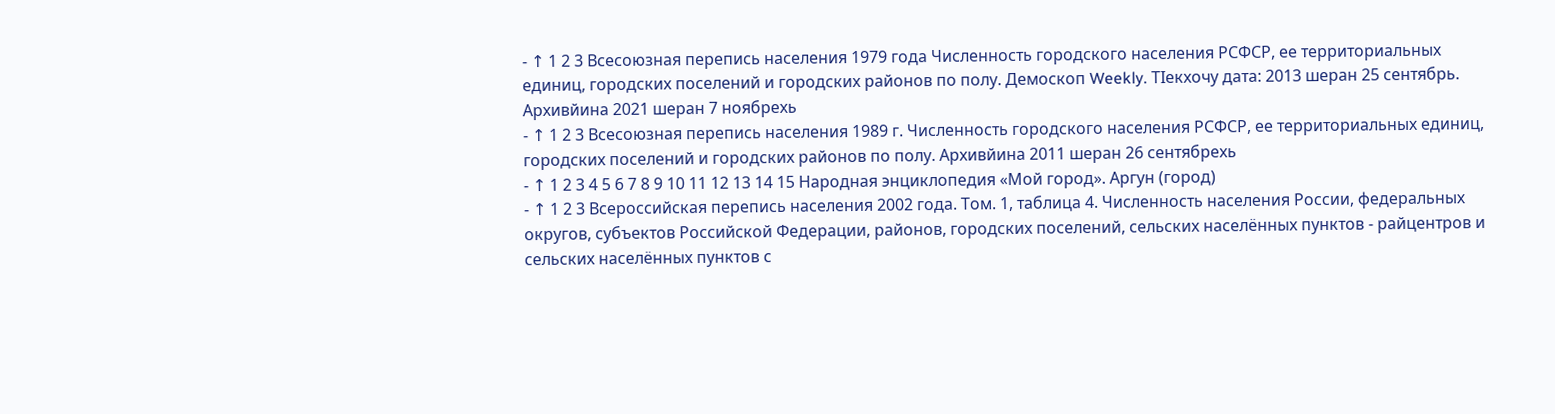- ↑ 1 2 3 Всесоюзная перепись населения 1979 года Численность городского населения РСФСР, ее территориальных единиц, городских поселений и городских районов по полу. Демоскоп Weekly. ТӀекхочу дата: 2013 шеран 25 сентябрь. Архивйина 2021 шеран 7 ноябрехь
- ↑ 1 2 3 Всесоюзная перепись населения 1989 г. Численность городского населения РСФСР, ее территориальных единиц, городских поселений и городских районов по полу. Архивйина 2011 шеран 26 сентябрехь
- ↑ 1 2 3 4 5 6 7 8 9 10 11 12 13 14 15 Народная энциклопедия «Мой город». Аргун (город)
- ↑ 1 2 3 Всероссийская перепись населения 2002 года. Том. 1, таблица 4. Численность населения России, федеральных округов, субъектов Российской Федерации, районов, городских поселений, сельских населённых пунктов - райцентров и сельских населённых пунктов с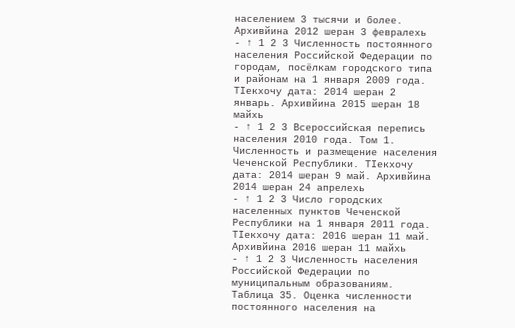населением 3 тысячи и более. Архивйина 2012 шеран 3 февралехь
- ↑ 1 2 3 Численность постоянного населения Российской Федерации по городам, посёлкам городского типа и районам на 1 января 2009 года. ТӀекхочу дата: 2014 шеран 2 январь. Архивйина 2015 шеран 18 майхь
- ↑ 1 2 3 Всероссийская перепись населения 2010 года. Том 1. Численность и размещение населения Чеченской Республики. ТӀекхочу дата: 2014 шеран 9 май. Архивйина 2014 шеран 24 апрелехь
- ↑ 1 2 3 Число городских населенных пунктов Чеченской Республики на 1 января 2011 года. ТӀекхочу дата: 2016 шеран 11 май. Архивйина 2016 шеран 11 майхь
- ↑ 1 2 3 Численность населения Российской Федерации по муниципальным образованиям. Таблица 35. Оценка численности постоянного населения на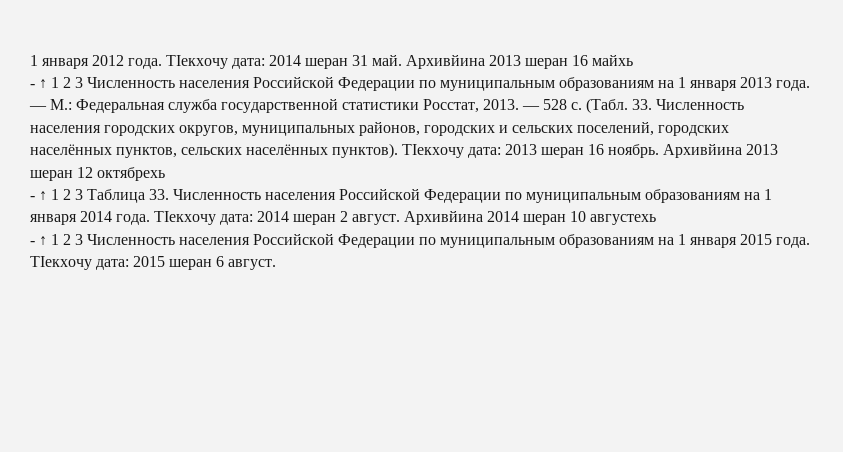1 января 2012 года. ТӀекхочу дата: 2014 шеран 31 май. Архивйина 2013 шеран 16 майхь
- ↑ 1 2 3 Численность населения Российской Федерации по муниципальным образованиям на 1 января 2013 года. — М.: Федеральная служба государственной статистики Росстат, 2013. — 528 с. (Табл. 33. Численность населения городских округов, муниципальных районов, городских и сельских поселений, городских населённых пунктов, сельских населённых пунктов). ТӀекхочу дата: 2013 шеран 16 ноябрь. Архивйина 2013 шеран 12 октябрехь
- ↑ 1 2 3 Таблица 33. Численность населения Российской Федерации по муниципальным образованиям на 1 января 2014 года. ТӀекхочу дата: 2014 шеран 2 август. Архивйина 2014 шеран 10 августехь
- ↑ 1 2 3 Численность населения Российской Федерации по муниципальным образованиям на 1 января 2015 года. ТӀекхочу дата: 2015 шеран 6 август.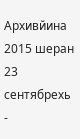Архивйина 2015 шеран 23 сентябрехь
-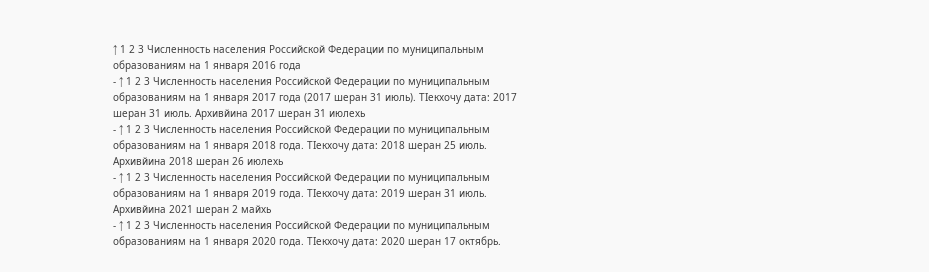↑ 1 2 3 Численность населения Российской Федерации по муниципальным образованиям на 1 января 2016 года
- ↑ 1 2 3 Численность населения Российской Федерации по муниципальным образованиям на 1 января 2017 года (2017 шеран 31 июль). ТӀекхочу дата: 2017 шеран 31 июль. Архивйина 2017 шеран 31 июлехь
- ↑ 1 2 3 Численность населения Российской Федерации по муниципальным образованиям на 1 января 2018 года. ТӀекхочу дата: 2018 шеран 25 июль. Архивйина 2018 шеран 26 июлехь
- ↑ 1 2 3 Численность населения Российской Федерации по муниципальным образованиям на 1 января 2019 года. ТӀекхочу дата: 2019 шеран 31 июль. Архивйина 2021 шеран 2 майхь
- ↑ 1 2 3 Численность населения Российской Федерации по муниципальным образованиям на 1 января 2020 года. ТӀекхочу дата: 2020 шеран 17 октябрь.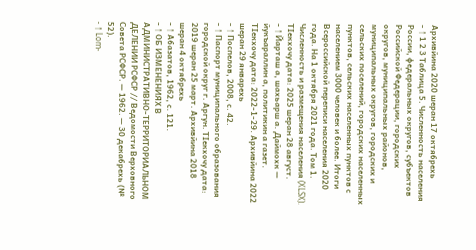Архивйина 2020 шеран 17 октябрехь
- ↑ 1 2 3 Таблица 5. Численность населения России, федеральных округов, субъектов Российской Федерации, городских округов, муниципальных районов, муниципальных округов, городских и сельских поселений, городских населенных пунктов, сельских населенных пунктов с населением 3000 человек и более. Итоги Всероссийской переписи населения 2020 года. На 1 октября 2021 года. Том 1. Численность и размещения населения (XLSX). ТӀекхочу дата: 2025 шеран 28 август.
- ↑ Йарташ а, шахьарш а. Даймохк — йукъараллин а, политикин а газет. ТӀекхочу дата: 2022-1-29. Архивйина 2022 шеран 29 январехь
- ↑ Поспелов, 2008, с. 42.
- ↑ Паспорт муниципального образования городской округ г. Аргун. ТӀекхочу дата: 2019 шеран 25 март. Архивйина 2018 шеран 4 октябрехь
- ↑ Абазатов, 1962, с. 121.
- ↑ ОБ ИЗМЕНЕНИЯХ В АДМИНИСТРАТИВНО-ТЕРРИТОРИАЛЬНОМ ДЕЛЕНИИ РСФСР // Ведомости Верховного Совета РСФСР. — 1962. — 30 декабрехь (№ 52).
- ↑ Lom-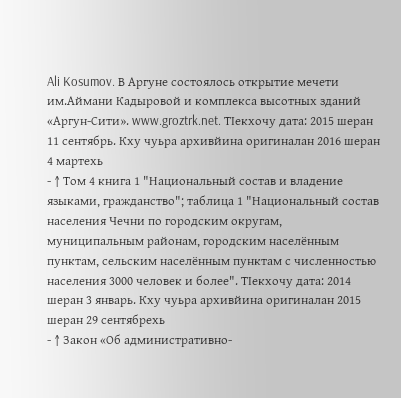Ali Kosumov. В Аргуне состоялось открытие мечети им.Аймани Кадыровой и комплекса высотных зданий «Аргун-Сити». www.groztrk.net. ТӀекхочу дата: 2015 шеран 11 сентябрь. Кху чуьра архивйина оригиналан 2016 шеран 4 мартехь
- ↑ Том 4 книга 1 "Национальный состав и владение языками, гражданство"; таблица 1 "Национальный состав населения Чечни по городским округам, муниципальным районам, городским населённым пунктам, сельским населённым пунктам с численностью населения 3000 человек и более". ТӀекхочу дата: 2014 шеран 3 январь. Кху чуьра архивйина оригиналан 2015 шеран 29 сентябрехь
- ↑ Закон «Об административно-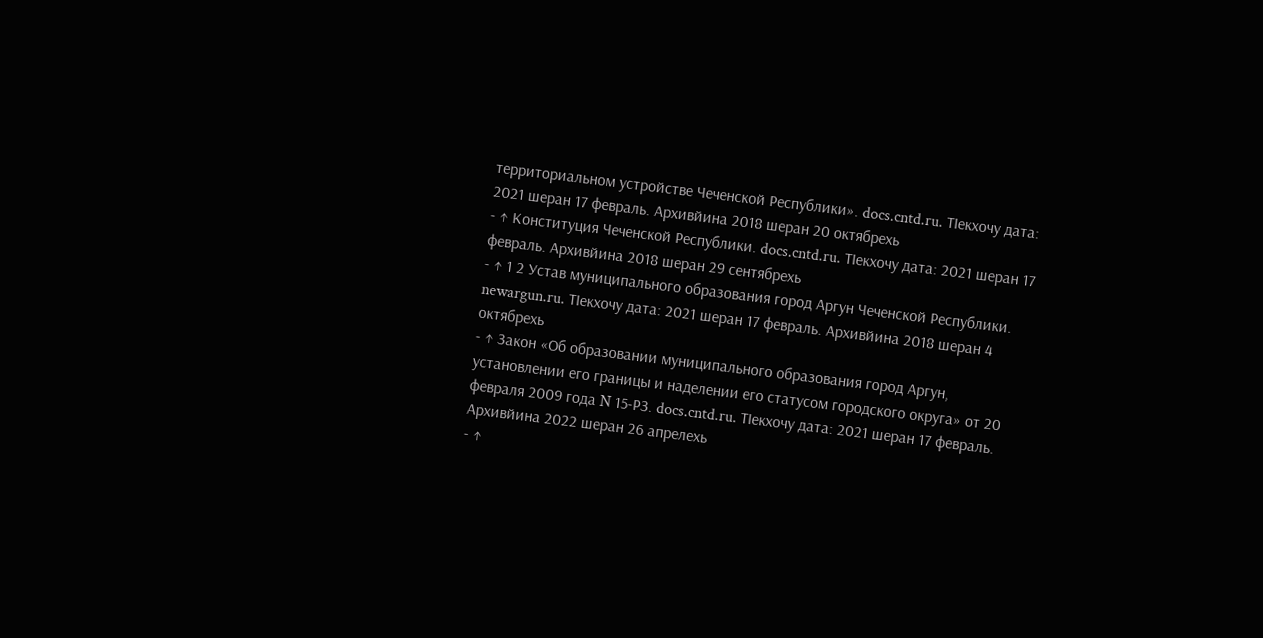территориальном устройстве Чеченской Республики». docs.cntd.ru. ТӀекхочу дата: 2021 шеран 17 февраль. Архивйина 2018 шеран 20 октябрехь
- ↑ Конституция Чеченской Республики. docs.cntd.ru. ТӀекхочу дата: 2021 шеран 17 февраль. Архивйина 2018 шеран 29 сентябрехь
- ↑ 1 2 Устав муниципального образования город Аргун Чеченской Республики. newargun.ru. ТӀекхочу дата: 2021 шеран 17 февраль. Архивйина 2018 шеран 4 октябрехь
- ↑ Закон «Об образовании муниципального образования город Аргун, установлении его границы и наделении его статусом городского округа» от 20 февраля 2009 года N 15-РЗ. docs.cntd.ru. ТӀекхочу дата: 2021 шеран 17 февраль. Архивйина 2022 шеран 26 апрелехь
- ↑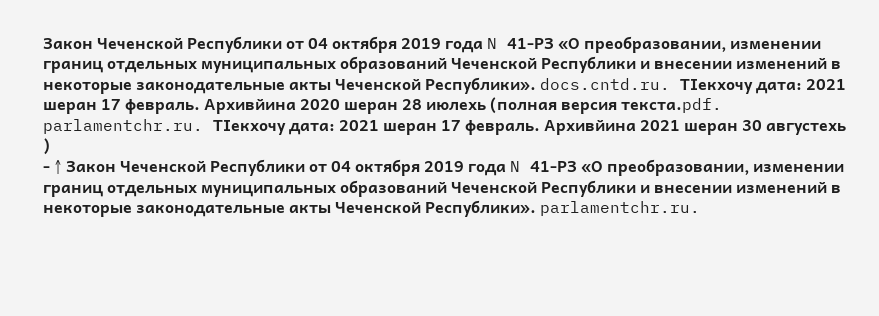Закон Чеченской Республики от 04 октября 2019 года N 41-РЗ «О преобразовании, изменении границ отдельных муниципальных образований Чеченской Республики и внесении изменений в некоторые законодательные акты Чеченской Республики». docs.cntd.ru. ТӀекхочу дата: 2021 шеран 17 февраль. Архивйина 2020 шеран 28 июлехь (полная версия текста.pdf. parlamentchr.ru. ТӀекхочу дата: 2021 шеран 17 февраль. Архивйина 2021 шеран 30 августехь )
- ↑ Закон Чеченской Республики от 04 октября 2019 года N 41-РЗ «О преобразовании, изменении границ отдельных муниципальных образований Чеченской Республики и внесении изменений в некоторые законодательные акты Чеченской Республики». parlamentchr.ru.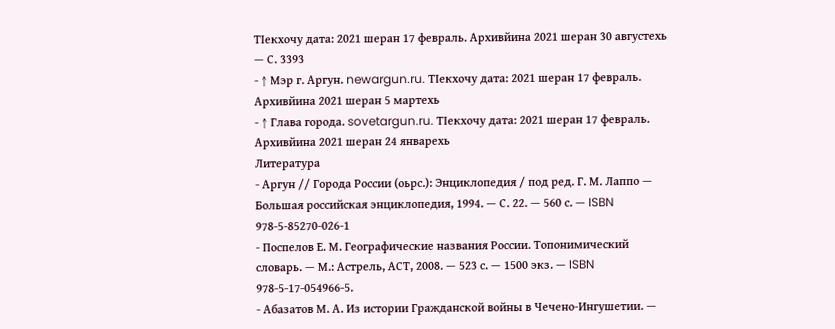ТӀекхочу дата: 2021 шеран 17 февраль. Архивйина 2021 шеран 30 августехь — С. 3393
- ↑ Мэр г. Аргун. newargun.ru. ТӀекхочу дата: 2021 шеран 17 февраль. Архивйина 2021 шеран 5 мартехь
- ↑ Глава города. sovetargun.ru. ТӀекхочу дата: 2021 шеран 17 февраль. Архивйина 2021 шеран 24 январехь
Литература
- Аргун // Города России (оьрс.): Энциклопедия / под ред. Г. М. Лаппо — Большая российская энциклопедия, 1994. — С. 22. — 560 с. — ISBN 978-5-85270-026-1
- Поспелов Е. М. Географические названия России. Топонимический словарь. — М.: Астрель, АСТ, 2008. — 523 с. — 1500 экз. — ISBN 978-5-17-054966-5.
- Абазатов М. А. Из истории Гражданской войны в Чечено-Ингушетии. —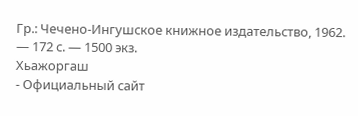Гр.: Чечено-Ингушское книжное издательство, 1962. — 172 с. — 1500 экз.
Хьажоргаш
- Официальный сайт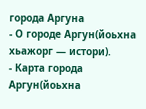города Аргуна
- О городе Аргун(йоьхна хьажорг — истори).
- Карта города Аргун(йоьхна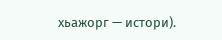хьажорг — истори).